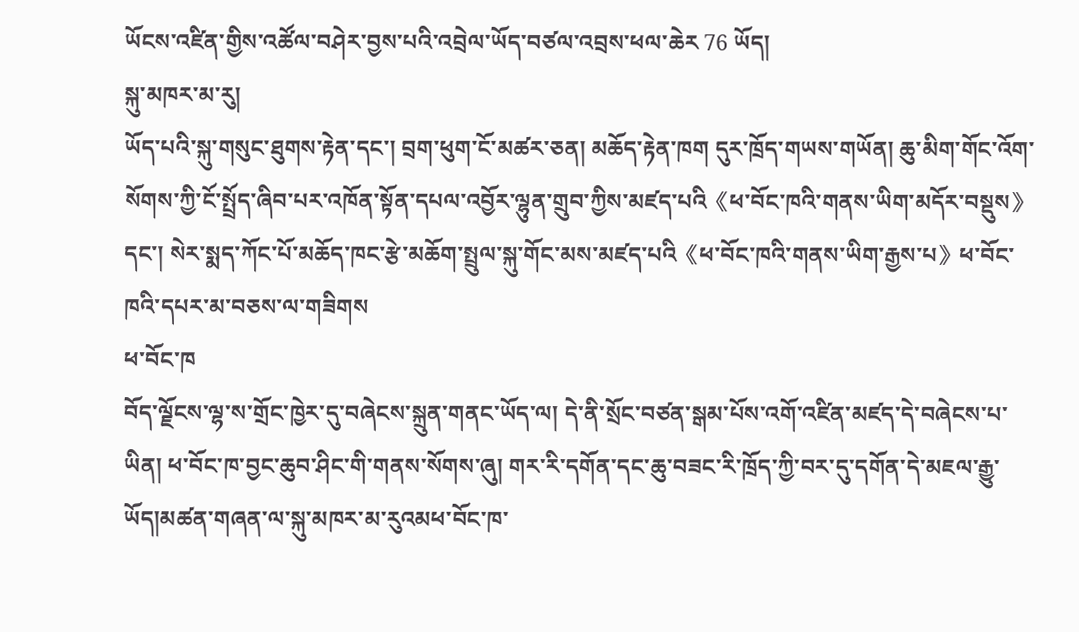ཡོངས་འཛིན་གྱིས་འཚོལ་བཤེར་བྱས་པའི་འབྲེལ་ཡོད་བཙལ་འབྲས་ཕལ་ཆེར 76 ཡོད།
སྐུ་མཁར་མ་རུ།
ཡོད་པའི་སྐུ་གསུང་ཐུགས་རྟེན་དང་། བྲག་ཕུག་ངོ་མཚར་ཅན། མཆོད་རྟེན་ཁག དུར་ཁྲོད་གཡས་གཡོན། ཆུ་མིག་གོང་འོག་སོགས་ཀྱི་ངོ་སྤྲོད་ཞིབ་པར་འཁོན་སྟོན་དཔལ་འབྱོར་ལྷུན་གྲུབ་ཀྱིས་མཛད་པའི《ཕ་བོང་ཁའི་གནས་ཡིག་མདོར་བསྡུས》དང་། སེར་སྨད་ཀོང་པོ་མཆོད་ཁང་རྩེ་མཆོག་སྤྲུལ་སྐུ་གོང་མས་མཛད་པའི《ཕ་བོང་ཁའི་གནས་ཡིག་རྒྱས་པ》ཕ་བོང་ཁའི་དཔར་མ་བཅས་ལ་གཟིགས
ཕ་བོང་ཁ
བོད་ལྗོངས་ལྷ་ས་གྲོང་ཁྱེར་དུ་བཞེངས་སྐྲུན་གནང་ཡོད་ལ། དེ་ནི་སྲོང་བཙན་སྒམ་པོས་འགོ་འཛིན་མཛད་དེ་བཞེངས་པ་ཡིན། ཕ་བོང་ཁ་བྱང་ཆུབ་ཤིང་གི་གནས་སོགས་ཞུ། གར་རི་དགོན་དང་ཆུ་བཟང་རི་ཁྲོད་ཀྱི་བར་དུ་དགོན་དེ་མཇལ་རྒྱུ་ཡོད།མཚན་གཞན་ལ་སྐུ་མཁར་མ་རུའམཕ་བོང་ཁ་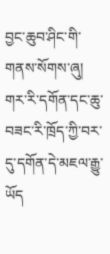བྱང་ཆུབ་ཤིང་གི་གནས་སོགས་ཞུ། གར་རི་དགོན་དང་ཆུ་བཟང་རི་ཁྲོད་ཀྱི་བར་དུ་དགོན་དེ་མཇལ་རྒྱུ་ཡོད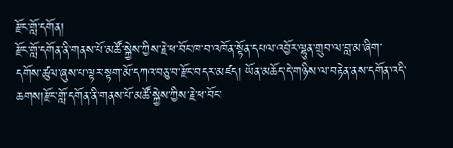རྫོང་གློ་དགོན།
རྫོང་གློ་དགོན་ནི་གནས་པོ་མཚོ་སྐྱེས་ཀྱིས་རྗེ་ཕ་བོང་ཁ་བ་འཁོན་སྟོན་དཔལ་འབྱོར་ལྷུན་གྲུབ་ལ་བླ་མ་ཞིག་དགོས་ཚུལ་ཞུས་པ་ལྟར་སྟག་མོ་དཀའ་བཅུ་བ་རྫོང་བདར་མཛད། ཡོན་མཆོད་དེ་གཉིས་ལ་བརྟེན་ནས་དགོན་འདི་ཆགས།རྫོང་གློ་དགོན་ནི་གནས་པོ་མཚོ་སྐྱེས་ཀྱིས་རྗེ་ཕ་བོང་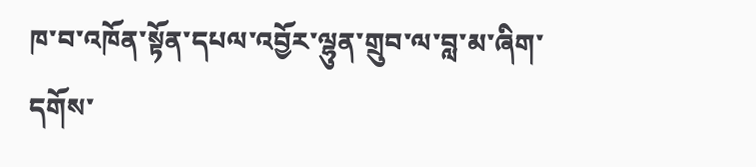ཁ་བ་འཁོན་སྟོན་དཔལ་འབྱོར་ལྷུན་གྲུབ་ལ་བླ་མ་ཞིག་དགོས་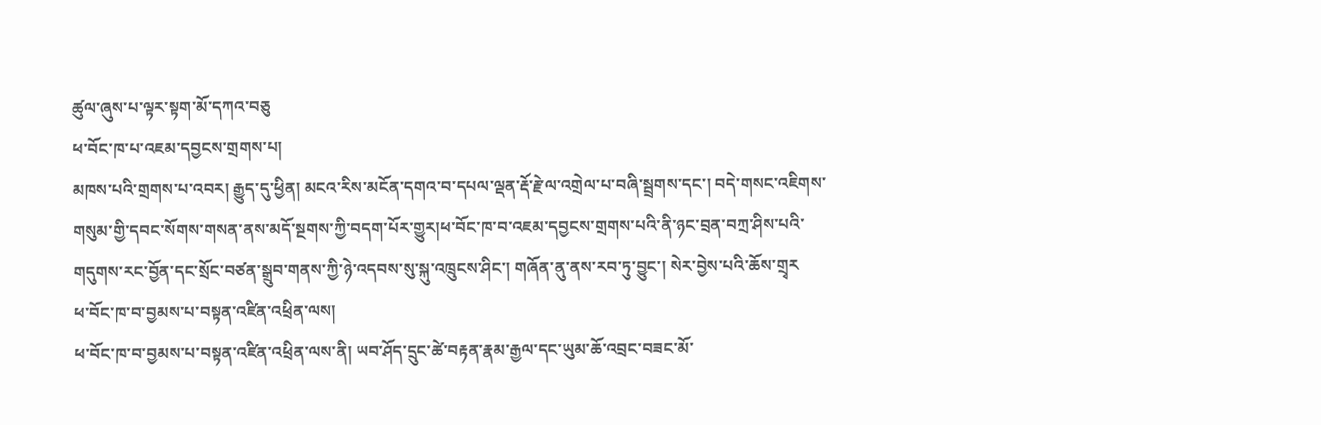ཚུལ་ཞུས་པ་ལྟར་སྟག་མོ་དཀའ་བཅུ
ཕ་བོང་ཁ་པ་འཇམ་དབྱངས་གྲགས་པ།
མཁས་པའི་གྲགས་པ་འབར། རྒྱུད་དུ་ཕྱིན། མངའ་རིས་མངོན་དགའ་བ་དཔལ་ལྡན་རྡོ་རྗེ་ལ་འགྲེལ་པ་བཞི་སྦྲགས་དང་། བདེ་གསང་འཇིགས་གསུམ་གྱི་དབང་སོགས་གསན་ནས་མདོ་སྔགས་ཀྱི་བདག་པོར་གྱུར།ཕ་བོང་ཁ་བ་འཇམ་དབྱངས་གྲགས་པའི་ནི་ཉང་བྲན་བཀྲ་ཤིས་པའི་གདུགས་རང་བྱོན་དང་སྲོང་བཙན་སྒྲུབ་གནས་ཀྱི་ཉེ་འདབས་སུ་སྐུ་འཁྲུངས་ཤིང་། གཞོན་ནུ་ནས་རབ་ཏུ་བྱུང་། སེར་བྱེས་པའི་ཆོས་གྲྭར
ཕ་བོང་ཁ་བ་བྱམས་པ་བསྟན་འཛིན་འཕྲིན་ལས།
ཕ་བོང་ཁ་བ་བྱམས་པ་བསྟན་འཛིན་འཕྲིན་ལས་ནི། ཡབ་ཤོད་དྲུང་ཚེ་བརྟན་རྣམ་རྒྱལ་དང་ཡུམ་ཆོ་འབྲང་བཟང་མོ་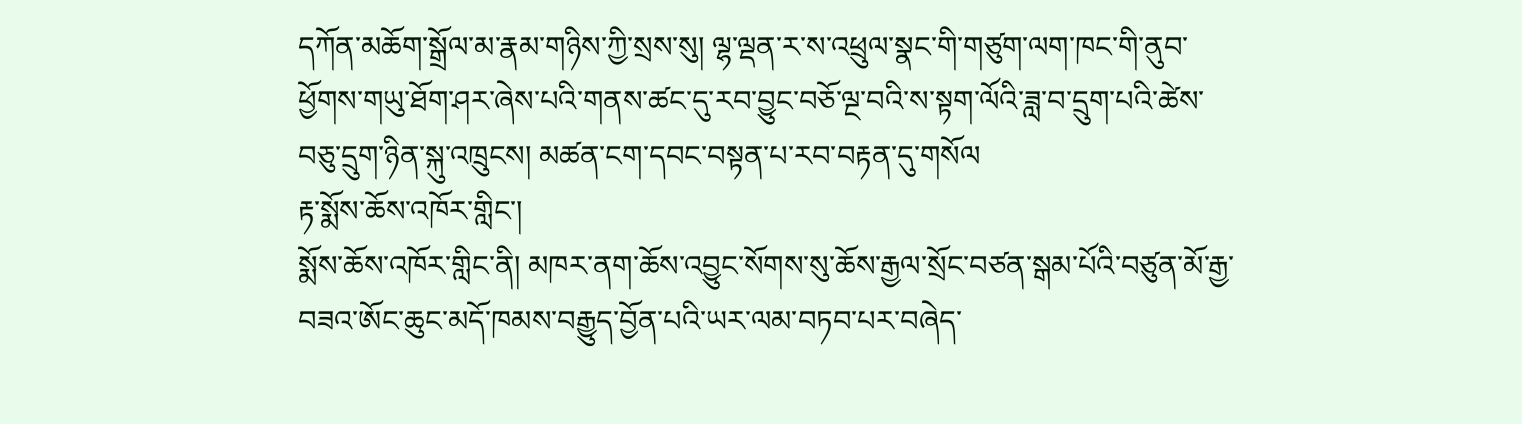དཀོན་མཆོག་སྒྲོལ་མ་རྣམ་གཉིས་ཀྱི་སྲས་སུ། ལྷ་ལྡན་ར་ས་འཕྲུལ་སྣང་གི་གཙུག་ལག་ཁང་གི་ནུབ་ཕྱོགས་གཡུ་ཐོག་ཤར་ཞེས་པའི་གནས་ཚང་དུ་རབ་བྱུང་བཅོ་ལྔ་བའི་ས་སྟག་ལོའི་ཟླ་བ་དྲུག་པའི་ཚེས་བཅུ་དྲུག་ཉིན་སྐུ་འཁྲུངས། མཚན་ངག་དབང་བསྟན་པ་རབ་བརྟན་དུ་གསོལ
རྟ་སྨོས་ཆོས་འཁོར་གླིང་།
སྨོས་ཆོས་འཁོར་གླིང་ནི། མཁར་ནག་ཆོས་འབྱུང་སོགས་སུ་ཆོས་རྒྱལ་སྲོང་བཙན་སྒམ་པོའི་བཙུན་མོ་རྒྱ་བཟའ་ཨོང་ཆུང་མདོ་ཁམས་བརྒྱུད་བྱོན་པའི་ཡར་ལམ་བཏབ་པར་བཞེད་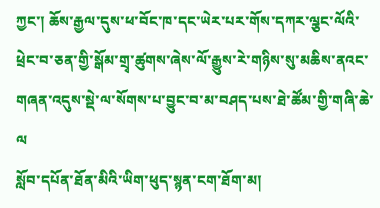ཀྱང་། ཆོས་རྒྱལ་དུས་ཕ་བོང་ཁ་དང་ཡེར་པར་གོས་དཀར་ལྕང་ལོའི་ཕྲེང་བ་ཅན་གྱི་སྒོམ་གྲྭ་ཚུགས་ཞེས་ལོ་རྒྱུས་རེ་གཉིས་སུ་མཆིས་ནའང་གཞན་འདུས་སྡེ་ལ་སོགས་པ་བྱུང་བ་མ་བཤད་པས་ཐེ་ཚོམ་གྱི་གཞི་ཆེ་ལ
སློབ་དཔོན་ཐོན་མིའི་ཡིག་ཕུད་སྙན་ངག་ཐོག་མ།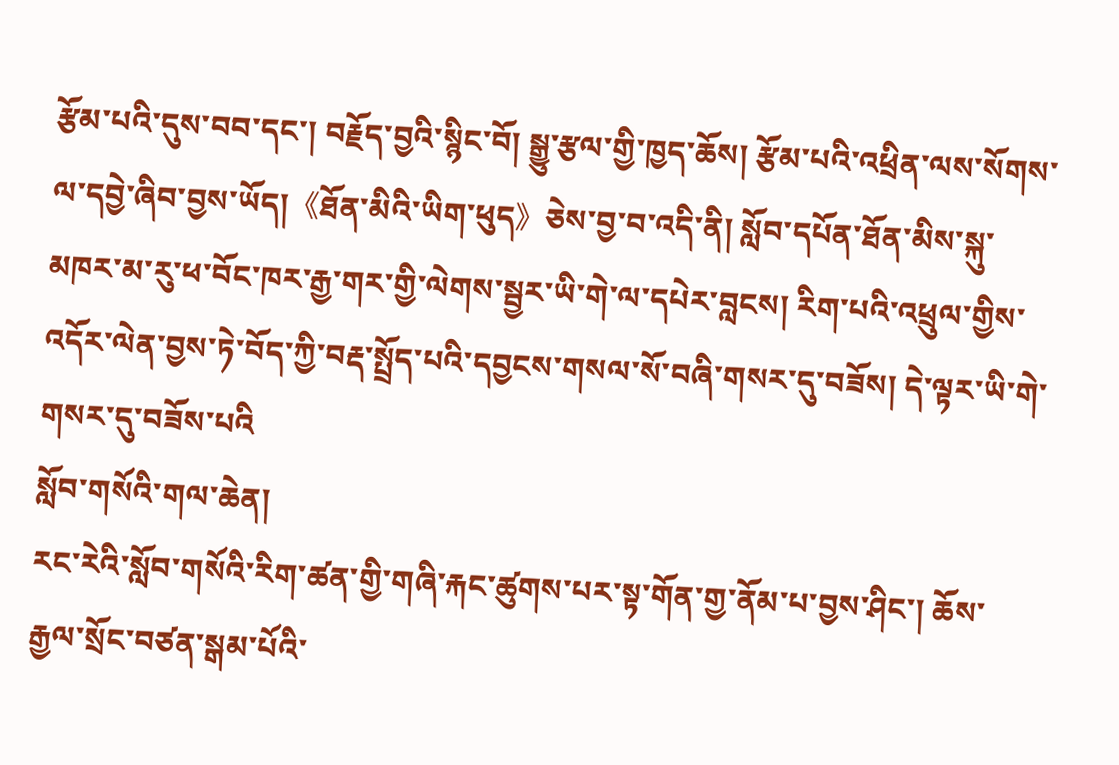རྩོམ་པའི་དུས་བབ་དང་། བརྗོད་བྱའི་སྙིང་བོ། སྒྱུ་རྩལ་གྱི་ཁྱད་ཆོས། རྩོམ་པའི་འཕྲིན་ལས་སོགས་ལ་དབྱེ་ཞིབ་བྱས་ཡོད།《ཐོན་མིའི་ཡིག་ཕུད》ཅེས་བྱ་བ་འདི་ནི། སློབ་དཔོན་ཐོན་མིས་སྐུ་མཁར་མ་རུ་ཕ་བོང་ཁར་རྒྱ་གར་གྱི་ལེགས་སྦྱར་ཡི་གེ་ལ་དཔེར་བླངས། རིག་པའི་འཕྲུལ་གྱིས་འདོར་ལེན་བྱས་ཏེ་བོད་ཀྱི་བརྡ་སྤྲོད་པའི་དབྱངས་གསལ་སོ་བཞི་གསར་དུ་བཟོས། དེ་ལྟར་ཡི་གེ་གསར་དུ་བཟོས་པའི
སློབ་གསོའི་གལ་ཆེན།
རང་རེའི་སློབ་གསོའི་རིག་ཚན་གྱི་གཞི་རྐང་ཚུགས་པར་སྟ་གོན་གྱ་ནོམ་པ་བྱས་ཤིང་། ཆོས་རྒྱལ་སྲོང་བཙན་སྒམ་པོའི་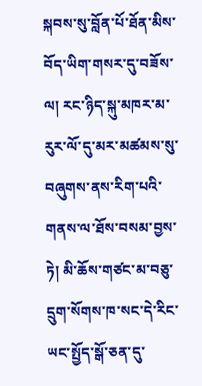སྐབས་སུ་བློན་པོ་ཐོན་མིས་བོད་ཡིག་གསར་དུ་བཟོས་ལ། རང་ཉིད་སྐུ་མཁར་མ་རུར་ལོ་དུ་མར་མཚམས་སུ་བཞུགས་ནས་རིག་པའི་གནས་ལ་ཐོས་བསམ་བྱས་ཏེ། མི་ཆོས་གཙང་མ་བཅུ་དྲུག་སོགས་ཁ་སང་དེ་རིང་ཡང་སྤྱོད་སྒོ་ཅན་དུ་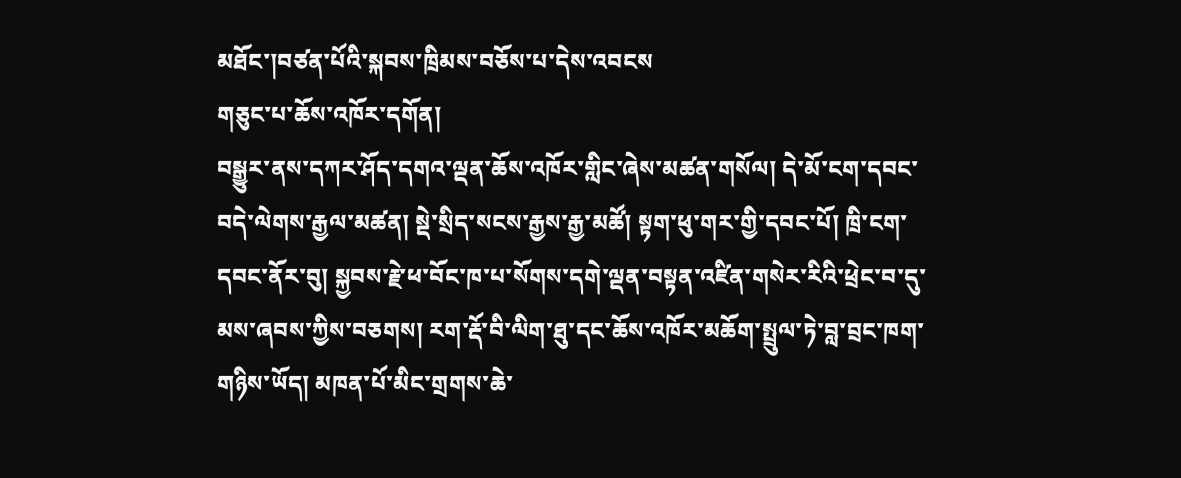མཐོང་།བཙན་པོའི་སྐབས་ཁྲིམས་བཅོས་པ་དེས་འབངས
གཅུང་པ་ཆོས་འཁོར་དགོན།
བསྒྱུར་ནས་དཀར་ཤོད་དགའ་ལྡན་ཆོས་འཁོར་གླིང་ཞེས་མཚན་གསོལ། དེ་མོ་ངག་དབང་བདེ་ལེགས་རྒྱལ་མཚན། སྡེ་སྲིད་སངས་རྒྱས་རྒྱ་མཚོ། སྟག་ཕུ་གར་གྱི་དབང་པོ། ཁྲི་ངག་དབང་ནོར་བུ། སྐྱབས་རྗེ་ཕ་བོང་ཁ་པ་སོགས་དགེ་ལྡན་བསྟན་འཛིན་གསེར་རིའི་ཕྲེང་བ་དུ་མས་ཞབས་ཀྱིས་བཅགས། རག་རྡོ་བི་ལིག་ཐུ་དང་ཆོས་འཁོར་མཆོག་སྤྲུལ་ཏེ་བླ་བྲང་ཁག་གཉིས་ཡོད། མཁན་པོ་མིང་གྲགས་ཆེ་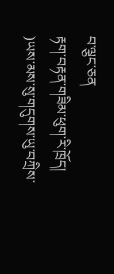བ་ལྕང་ཅན
རྟག་བརྟན་གཟིམ་ཕུག་རི་ཁྲོད།
)ཡས་མས་སུ་གདུགས་ཡུ་བཀྲིས་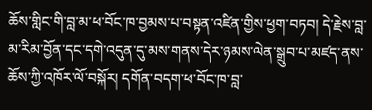ཆོས་གླིང་གི་བླ་མ་ཕ་བོང་ཁ་བྱམས་པ་བསྟན་འཛིན་གྱིས་ཕྱག་བཏབ། དེ་རྗེས་བླ་མ་རིམ་བྱོན་དང་དགེ་འདུན་དུ་མས་གནས་དེར་ཉམས་ལེན་སྒྲུབ་པ་མཛད་ནས་ཆོས་ཀྱི་འཁོར་ལོ་བསྐོར། དགོན་བདག་ཕ་བོང་ཁ་བླ་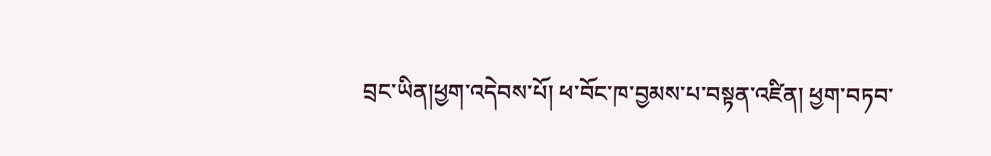བྲང་ཡིན།ཕྱག་འདེབས་པོ། ཕ་བོང་ཁ་བྱམས་པ་བསྟན་འཛིན། ཕྱག་བཏབ་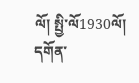ལོ། སྤྱི་ལོ1930ལོ། དགོན་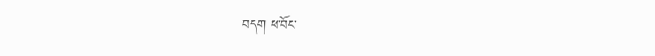བདག ཕ་བོང་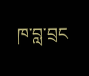ཁ་བླ་བྲང